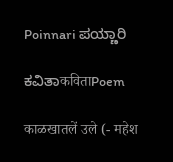Poinnari ಪಯ್ಣಾರಿ

ಕವಿತಾकविताPoem

काळखातलें उले (- महेश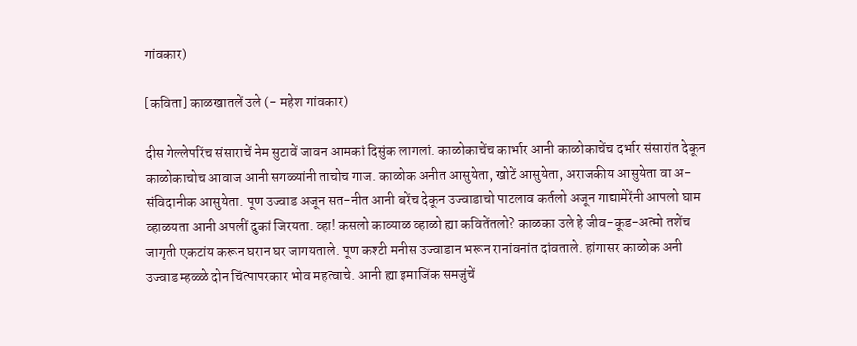गांवकार)

[कविता] काळखातलें उले (- महेश गांवकार)

दीस गेल्लेपरिंच संसाराचें नेम सुटावें जावन आमकां दिसुंक लागलां. काळोकाचेंच कार्भार आनी काळोकाचेंच दर्भार संसारांत देकून काळोकाचोच आवाज आनी सगळ्यांनी ताचोच गाज. काळोक अनीत आसुयेता, खोटें आसुयेता, अराजकीय आसुयेता वा अ-संविदानीक आसुयेता. पूण उज्वाड अजून सत-नीत आनी बरेंच देकून उज्वाडाचो पाटलाव कर्तलो अजून गाद्यामेरेंनी आपलो घाम व्हाळयता आनी अपलीं दुकां जिरयता. व्हा! कसलो काव्याळ व्हाळो ह्या कवितेंतलो? काळका उले हे जीव-कूड-अत्मो तशेंच जागृती एकटांय करून घरान घर जागयताले. पूण कश्टी मनीस उज्वाडान भरून रानांवनांत दांवताले. हांगासर काळोक अनी उज्वाड म्हळ्ळे दोन चिंत्पापरकार भोव महत्वाचे. आनी ह्या इमाजिंक समजुंचें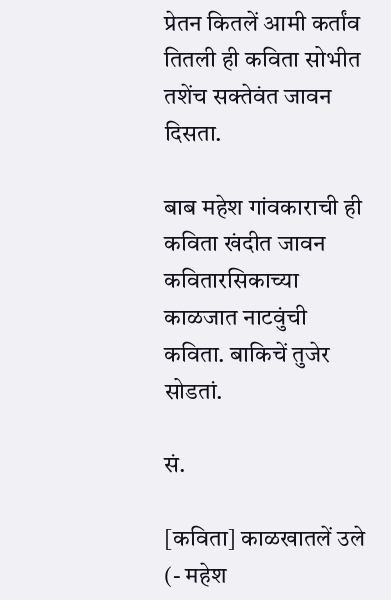प्रेतन कितलें आमी कर्तांव तितली ही कविता सोभीत तशेंच सक्तेवंत जावन दिसता.

बाब महेश गांवकाराची ही कविता खंदीत जावन कवितारसिकाच्या काळजात नाटवुंची कविता. बाकिचें तुजेर सोडतां.

सं.

[कविता] काळखातलें उले (- महेश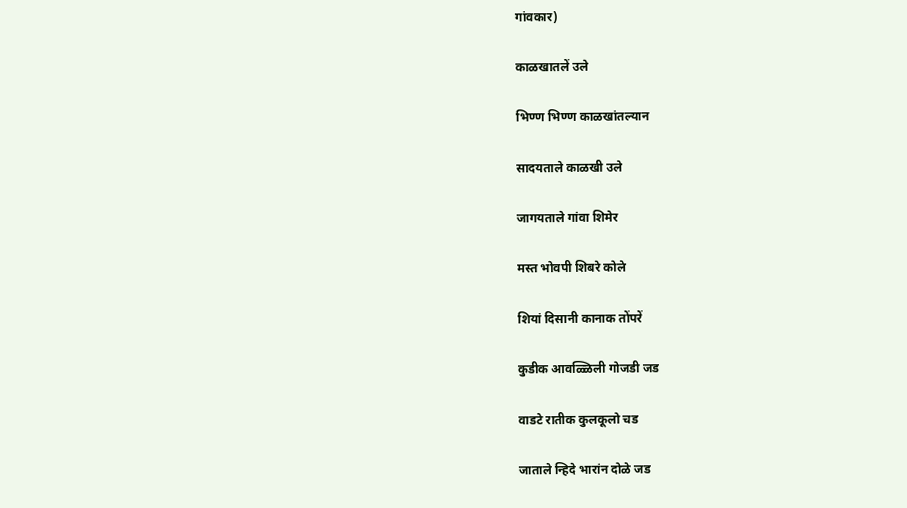गांवकार)

काळखातलें उले

भिण्ण भिण्ण काळखांतल्यान

सादयताले काळखी उले

जागयताले गांवा शिमेर

मस्त भोवपी शिबरे कोले

शियां दिसानी कानाक तोंपरें

कुडीक आवळ्ळिली गोजडी जड

वाडटे रातीक कुलकूलो चड

जाताले न्हिदे भारांन दोळे जड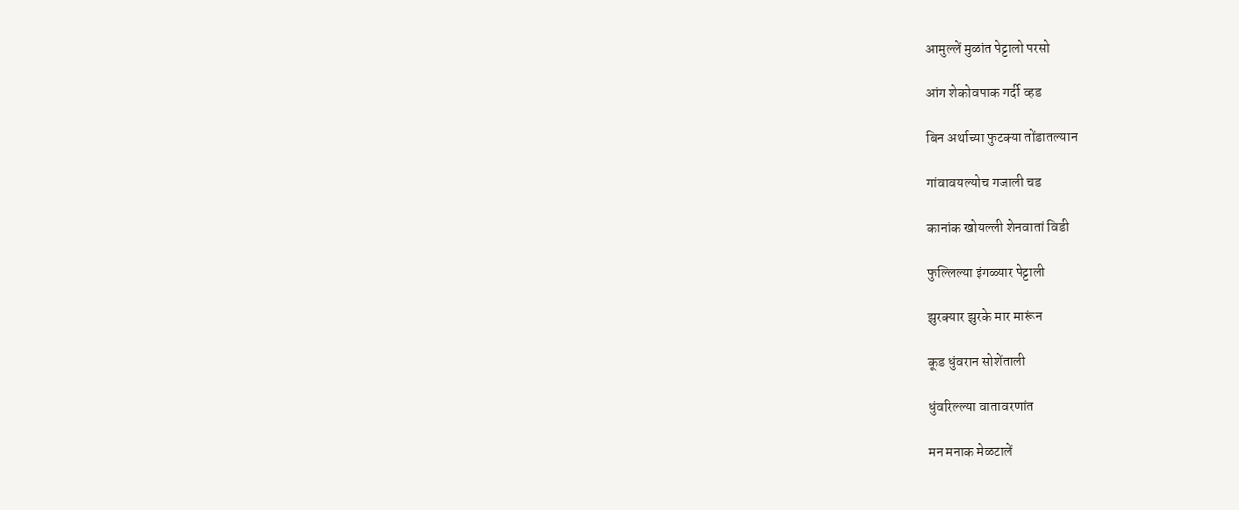आमुल्लें मुळांत पेट्टालो परसो

आंग शेकोवपाक गर्दी व्हड

बिन अर्थाच्या फुटक्या तोंडातल्यान

गांवावयल्योच गजाली चड

कानांक खोयल्ली शेनवातां विडी

फुल्लिल्या इंगळ्यार पेट्टाली

झुरक्यार झुरके मार मारूंन

कूड धुंवरान सोशेंताली

धुंवरिल्ल्या वातावरणांत

मन मनाक मेळटालें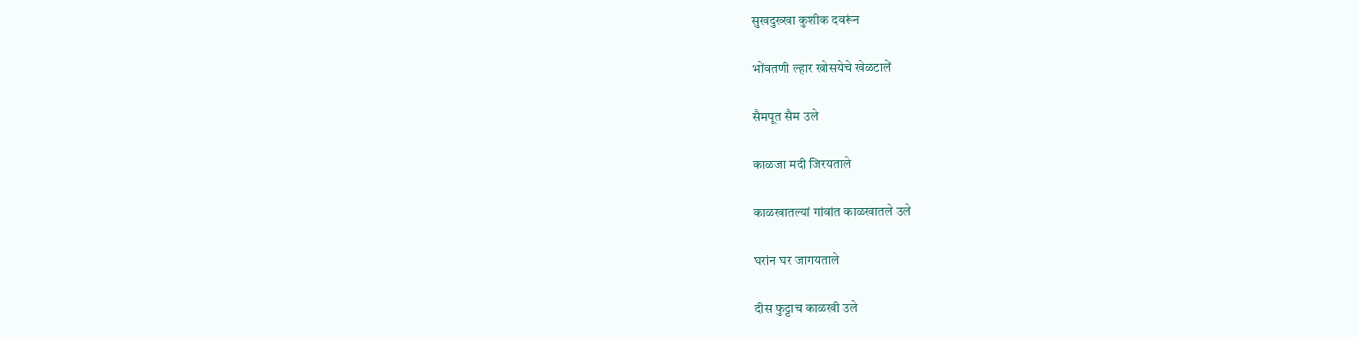सुखदुख्खा कुशीक दवरूंन

भोंवतणी ल्हार खोसयेचे खेळटालें

सैमपूत सैम उले

काळजा मदी जिरयताले

काळखातल्यां गांवांत काळखातले उले

घरांन घर जागयताले

दीस फुट्टाच काळखी उले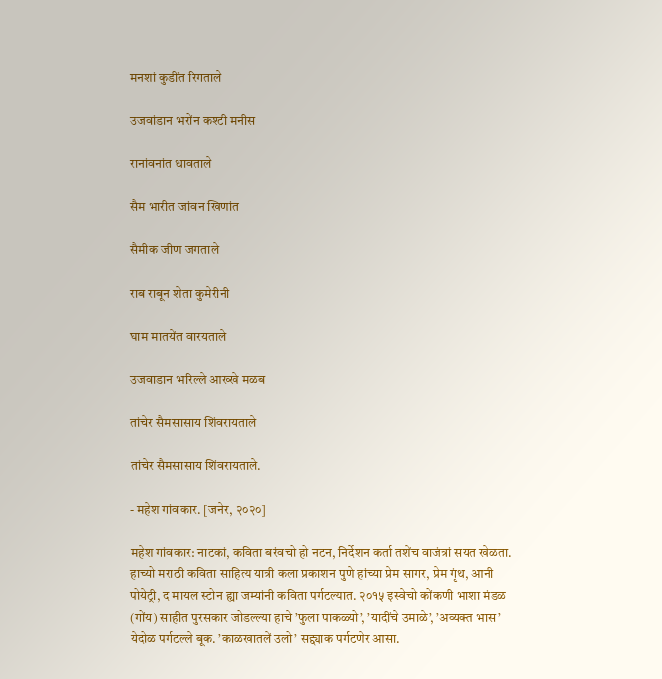मनशां कुडींत रिगताले

उजवांडान भरोंन कश्टी मनीस

रानांवनांत धावताले

सैम भारीत जांवन खिणांत

सैमीक जीण जगताले

राब राबून शेता कुमेरीनी

घाम मातयेंत वारयताले

उजवाडान भरिल्ले आख्खे मळब

तांचेर सैमसासाय शिंवरायताले

तांचेर सैमसासाय शिंवरायताले.

- महेश गांवकार. [जनेर, २०२०]

महेश गांवकार: नाटकां, कविता बरंवचो हो नटन, निर्देशन कर्ता तशेंच वाजंत्रां सयत खेळता. हाच्यो मराठी कविता साहित्य यात्री कला प्रकाशन पुणे हांच्या प्रेम सागर, प्रेम गृंथ, आनी पोयेट्री, द मायल स्टोन ह्या जम्यांनी कविता पर्गटल्यात. २०१५ इस्वेचो कोंकणी भाशा मंडळ (गोंय) साहीत पुरसकार जोड‌ल्ल्या हाचे ’फुला पाकळ्यो’, ’यादींचे उमाळे’, ’अव्यक्त भास’ येदोळ पर्गट‌ल्ले बूक. ’काळखातलें उलो’ सद्द्याक पर्गटणेर आसा.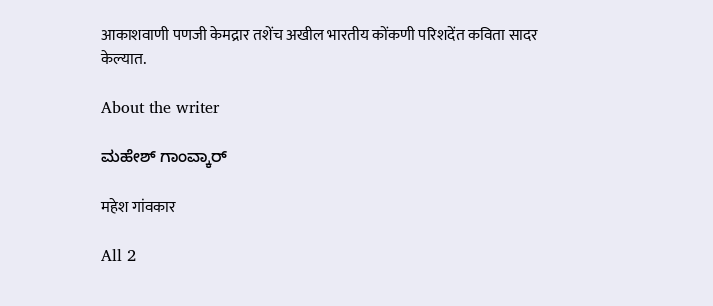आकाश‌वाणी पणजी केमद्रार तशेंच अखील भारतीय कोंकणी परिशदेंत कविता सादर केल्यात.

About the writer

ಮಹೇಶ್ ಗಾಂವ್ಕಾರ್

महेश गांवकार

All 2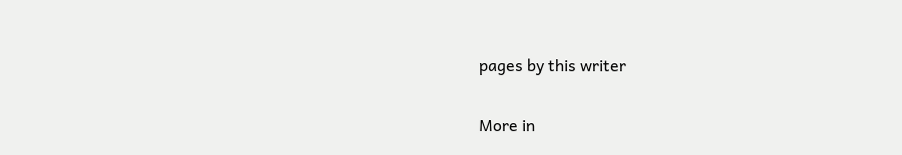pages by this writer

More in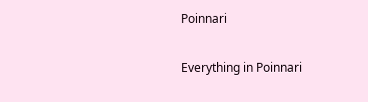Poinnari

Everything in Poinnari